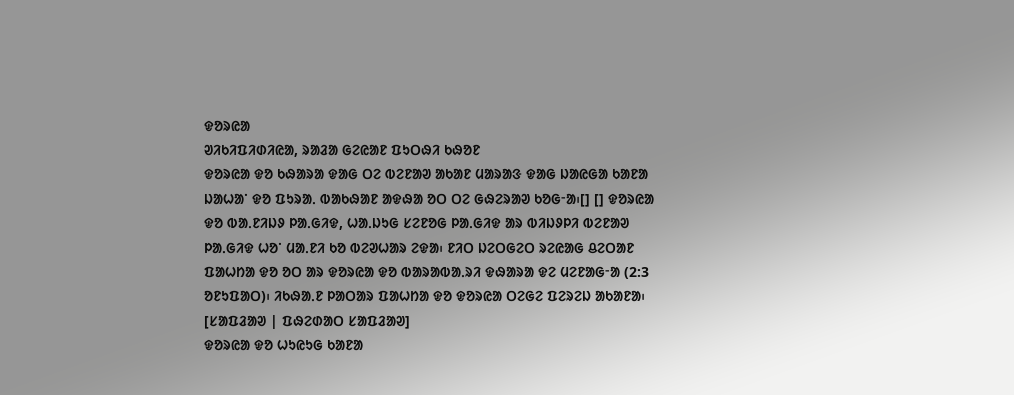ᱫᱚᱨᱭᱟ
ᱣᱤᱠᱤᱯᱤᱰᱤᱭᱟ, ᱨᱟᱲᱟ ᱜᱮᱭᱟᱱ ᱯᱩᱛᱷᱤ ᱠᱷᱚᱱ
ᱫᱚᱨᱭᱟ ᱫᱚ ᱠᱷᱟᱨᱟ ᱫᱟᱜ ᱛᱮ ᱵᱮᱱᱟᱣ ᱟᱠᱟᱱ ᱢᱟᱨᱟᱝ ᱫᱟᱜ ᱡᱟᱭᱜᱟ ᱠᱟᱱᱟ ᱡᱟᱦᱟᱸ ᱫᱚ ᱯᱩᱨᱟᱹ ᱵᱟᱠᱷᱟᱱ ᱟᱫᱷᱟ ᱚᱛ ᱛᱮ ᱜᱷᱮᱨᱟᱣ ᱠᱚᱜᱼᱟ᱾[] [] ᱫᱚᱨᱭᱟ ᱫᱚ ᱵᱟᱹᱱᱤᱡᱽ ᱞᱟᱹᱜᱤᱫ, ᱦᱟᱹᱡᱩᱜ ᱥᱮᱱᱚᱜ ᱞᱟᱹᱜᱤᱫ ᱟᱨ ᱵᱤᱡᱽᱞᱤ ᱵᱮᱱᱟᱣ ᱞᱟᱹᱜᱤᱫ ᱦᱚᱸ ᱢᱟᱹᱱᱤ ᱠᱚ ᱵᱮᱣᱦᱟᱨ ᱮᱫᱟ᱾ ᱱᱤᱛ ᱡᱮᱛᱜᱮᱛ ᱨᱮᱭᱟᱜ ᱪᱮᱛᱟᱱ ᱯᱟᱦᱴᱟ ᱫᱚ ᱚᱛ ᱟᱨ ᱫᱚᱨᱭᱟ ᱫᱚ ᱵᱟᱨᱟᱵᱟᱹᱨᱤ ᱫᱷᱟᱨᱟ ᱫᱮ ᱢᱮᱱᱟᱜᱼᱟ (2:3 ᱚᱱᱩᱯᱟᱛ)᱾ ᱤᱠᱷᱟᱹᱱ ᱞᱟᱛᱟᱨ ᱯᱟᱦᱴᱟ ᱫᱚ ᱫᱚᱨᱭᱟ ᱛᱮᱜᱮ ᱯᱮᱨᱮᱡ ᱟᱠᱟᱱᱟ᱾
[ᱥᱟᱯᱲᱟᱣ | ᱯᱷᱮᱰᱟᱛ ᱥᱟᱯᱲᱟᱣ]
ᱫᱚᱨᱭᱟ ᱫᱚ ᱦᱩᱭᱩᱜ ᱠᱟᱱᱟ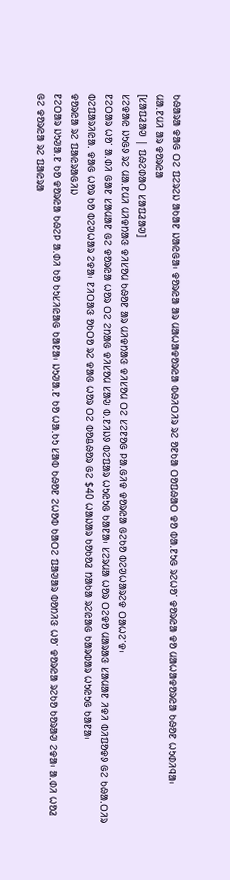ᱠᱷᱟᱨᱟ ᱫᱟᱜ ᱛᱮ ᱯᱮᱨᱮᱡ ᱟᱠᱟᱱ ᱡᱟᱭᱜᱟ᱾ ᱫᱚᱨᱭᱟ ᱟᱨ ᱢᱟᱦᱟᱫᱚᱨᱭᱟ ᱵᱷᱤᱛᱤᱨ ᱨᱮ ᱚᱱᱠᱟ ᱛᱚᱯᱷᱟᱛ ᱫᱚ ᱵᱟᱹᱱᱩᱜ ᱨᱮᱦᱚᱸ ᱫᱚᱨᱭᱟ ᱫᱚ ᱢᱟᱦᱟᱫᱚᱨᱭᱟ ᱠᱷᱚᱱ ᱦᱩᱰᱤᱧᱟ᱾
ᱢᱟᱹᱱᱢᱤ ᱟᱨ ᱫᱚᱨᱭᱟ
[ᱥᱟᱯᱲᱟᱣ | ᱯᱷᱮᱰᱟᱛ ᱥᱟᱯᱲᱟᱣ]
ᱥᱮᱫᱟᱭ ᱡᱩᱜᱽ ᱨᱮ ᱢᱟᱹᱱᱢᱤ ᱢᱤᱫᱴᱟᱝ ᱫᱤᱥᱚᱢ ᱠᱷᱚᱱ ᱟᱨ ᱢᱤᱫᱴᱟᱝ ᱫᱤᱥᱚᱢ ᱛᱮ ᱥᱮᱱᱚᱜ ᱞᱟᱹᱜᱤᱫ ᱫᱚᱨᱭᱟ ᱜᱮᱠᱚ ᱵᱮᱣᱦᱟᱨᱮᱫ ᱛᱟᱦᱮᱸᱫ᱾
ᱱᱮᱛᱟᱨ ᱦᱚᱸ ᱟᱹᱰᱤ ᱜᱟᱱ ᱥᱟᱢᱟᱱ ᱜᱮ ᱫᱚᱨᱭᱟ ᱦᱚᱨ ᱛᱮ ᱮᱴᱟᱜ ᱫᱤᱥᱚᱢ ᱥᱟᱶ ᱵᱹᱱᱤᱡᱽ ᱵᱮᱯᱟᱨ ᱦᱩᱭᱩᱜ ᱠᱟᱱᱟ᱾ ᱥᱮᱨᱢᱟ ᱦᱚᱨ ᱛᱮᱫᱚ ᱢᱟᱨᱟᱝ ᱥᱟᱢᱟᱱ ᱤᱫᱤ ᱵᱤᱯᱚᱫᱽ ᱜᱮ ᱠᱷᱟᱹᱛᱤᱨ ᱵᱮᱯᱟᱨᱤᱭᱟᱹ ᱫᱟᱜ ᱦᱚᱨ ᱠᱚ ᱵᱮᱣᱦᱟᱨ ᱮᱫᱟ᱾ ᱱᱤᱛᱟᱝ ᱚᱠᱛᱚ ᱨᱮ ᱫᱟᱜ ᱦᱚᱨ ᱛᱮ ᱵᱚᱪᱷᱚᱨ ᱜᱮ $40 ᱦᱟᱡᱟᱨ ᱠᱚᱠᱚᱲ ᱴᱟᱠᱟ ᱨᱮᱭᱟᱜ ᱠᱟᱨᱵᱟᱨ ᱦᱩᱭᱩᱜ ᱠᱟᱱᱟ᱾
ᱫᱚᱨᱭᱟ ᱨᱮ ᱯᱟᱭᱨᱟᱜᱤᱡ
ᱱᱮᱛᱟᱨ ᱡᱩᱣᱟᱹᱱ ᱠᱚ ᱫᱚᱨᱭᱟ ᱠᱷᱮᱞ ᱟᱹᱰᱤ ᱠᱚ ᱠᱩᱥᱤᱭᱟᱜ ᱠᱟᱱᱟ᱾ ᱡᱩᱣᱟᱹᱱ ᱠᱚ ᱦᱟᱹᱠᱩ ᱥᱟᱵ ᱠᱷᱚᱱ ᱮᱦᱚᱵ ᱠᱟᱛᱮ ᱯᱟᱣᱟᱨ ᱵᱚᱴᱤᱝ ᱦᱚᱸ ᱫᱚᱨᱭᱟ ᱨᱮᱠᱚ ᱠᱚᱨᱟᱣ ᱮᱫᱟ᱾ ᱟᱹᱰᱤ ᱦᱚᱲ ᱜᱮ ᱫᱚᱨᱭᱟ ᱨᱮ ᱯᱟᱭᱨᱟ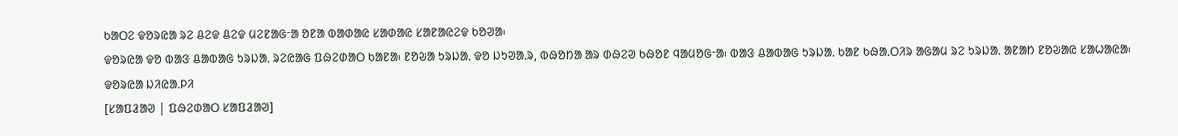ᱠᱟᱛᱮ ᱫᱚᱨᱭᱟ ᱨᱮ ᱪᱮᱫ ᱪᱮᱫ ᱢᱮᱱᱟᱜᱼᱟ ᱚᱱᱟ ᱵᱟᱰᱟᱭ ᱥᱟᱰᱟᱭ ᱥᱟᱱᱟᱭᱮᱫ ᱠᱚᱣᱟ᱾
ᱫᱚᱨᱭᱟ ᱫᱚ ᱵᱟᱝ ᱪᱟᱵᱟᱜ ᱩᱨᱡᱟᱹ ᱨᱮᱭᱟᱜ ᱯᱷᱮᱰᱟᱛ ᱠᱟᱱᱟ᱾ ᱱᱚᱶᱟ ᱩᱨᱡᱟᱹ ᱫᱚ ᱡᱩᱣᱟᱹᱨ, ᱵᱷᱚᱴᱟ ᱟᱨ ᱰᱷᱮᱣ ᱠᱷᱚᱱ ᱧᱟᱢᱚᱜᱼᱟ᱾ ᱵᱟᱝ ᱪᱟᱵᱟᱜ ᱩᱨᱡᱟᱹ ᱠᱟᱱ ᱠᱷᱟᱹᱛᱤᱨ ᱟᱜᱟᱢ ᱨᱮ ᱩᱨᱡᱟᱹ ᱟᱱᱟᱴ ᱱᱚᱶᱟᱭ ᱥᱟᱦᱟᱭᱟ᱾
ᱫᱚᱨᱭᱟ ᱡᱤᱭᱟᱹᱞᱤ
[ᱥᱟᱯᱲᱟᱣ | ᱯᱷᱮᱰᱟᱛ ᱥᱟᱯᱲᱟᱣ]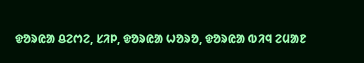ᱫᱚᱨᱭᱟ ᱪᱮᱬᱮ, ᱥᱤᱞ, ᱫᱚᱨᱭᱟ ᱦᱚᱨᱚ, ᱫᱚᱨᱭᱟ ᱵᱤᱧ ᱮᱢᱟᱱ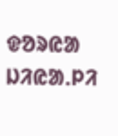ᱫᱚᱨᱭᱟ ᱡᱤᱭᱟᱹᱞᱤ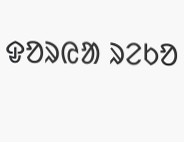ᱫᱚᱨᱭᱟ ᱨᱮᱠᱚ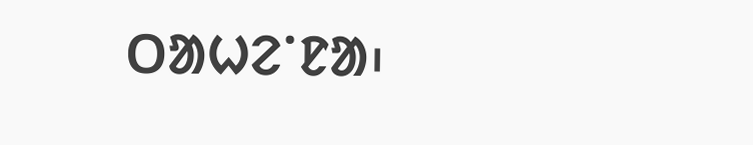ᱛᱟᱦᱮᱸᱱᱟ᱾